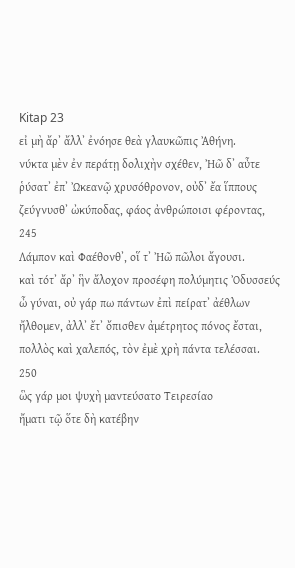Kitap 23
εἰ μὴ ἄρʼ ἄλλʼ ἐνόησε θεὰ γλαυκῶπις Ἀθήνη.
νύκτα μὲν ἐν περάτῃ δολιχὴν σχέθεν, Ἠῶ δʼ αὖτε
ῥύσατʼ ἐπʼ Ὠκεανῷ χρυσόθρονον, οὐδʼ ἔα ἵππους
ζεύγνυσθʼ ὠκύποδας, φάος ἀνθρώποισι φέροντας,
245
Λάμπον καὶ Φαέθονθʼ, οἵ τʼ Ἠῶ πῶλοι ἄγουσι.
καὶ τότʼ ἄρʼ ἣν ἄλοχον προσέφη πολύμητις Ὀδυσσεύς
ὦ γύναι, οὐ γάρ πω πάντων ἐπὶ πείρατʼ ἀέθλων
ἤλθομεν, ἀλλʼ ἔτʼ ὄπισθεν ἀμέτρητος πόνος ἔσται,
πολλὸς καὶ χαλεπός, τὸν ἐμὲ χρὴ πάντα τελέσσαι.
250
ὣς γάρ μοι ψυχὴ μαντεύσατο Τειρεσίαο
ἤματι τῷ ὅτε δὴ κατέβην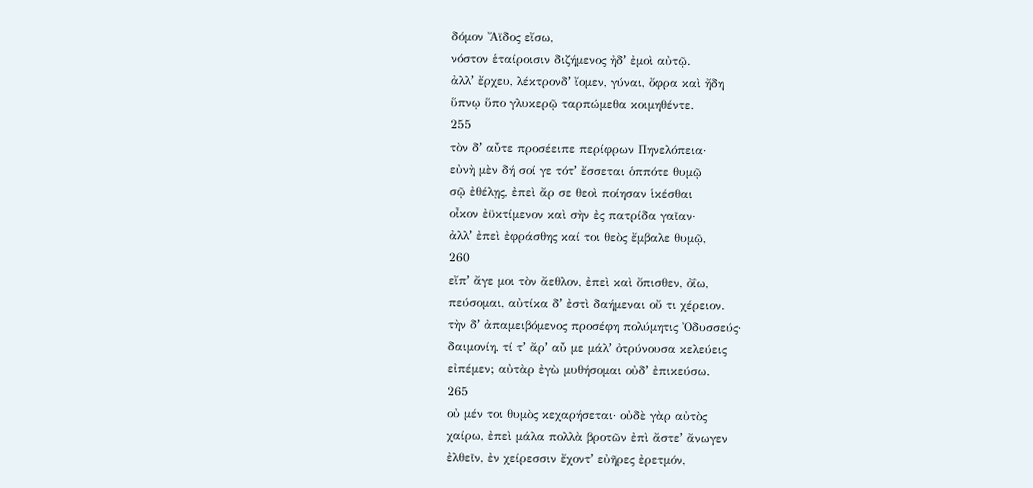δόμον Ἄϊδος εἴσω,
νόστον ἑταίροισιν διζήμενος ἠδʼ ἐμοὶ αὐτῷ.
ἀλλʼ ἔρχευ, λέκτρονδʼ ἴομεν, γύναι, ὄφρα καὶ ἤδη
ὕπνῳ ὕπο γλυκερῷ ταρπώμεθα κοιμηθέντε.
255
τὸν δʼ αὖτε προσέειπε περίφρων Πηνελόπεια·
εὐνὴ μὲν δή σοί γε τότʼ ἔσσεται ὁππότε θυμῷ
σῷ ἐθέλῃς, ἐπεὶ ἄρ σε θεοὶ ποίησαν ἱκέσθαι
οἶκον ἐϋκτίμενον καὶ σὴν ἐς πατρίδα γαῖαν·
ἀλλʼ ἐπεὶ ἐφράσθης καί τοι θεὸς ἔμβαλε θυμῷ,
260
εἴπʼ ἄγε μοι τὸν ἄεθλον, ἐπεὶ καὶ ὄπισθεν, ὀΐω,
πεύσομαι, αὐτίκα δʼ ἐστὶ δαήμεναι οὔ τι χέρειον.
τὴν δʼ ἀπαμειβόμενος προσέφη πολύμητις Ὀδυσσεύς·
δαιμονίη, τί τʼ ἄρʼ αὖ με μάλʼ ὀτρύνουσα κελεύεις
εἰπέμεν; αὐτὰρ ἐγὼ μυθήσομαι οὐδʼ ἐπικεύσω.
265
οὐ μέν τοι θυμὸς κεχαρήσεται· οὐδὲ γὰρ αὐτὸς
χαίρω, ἐπεὶ μάλα πολλὰ βροτῶν ἐπὶ ἄστεʼ ἄνωγεν
ἐλθεῖν, ἐν χείρεσσιν ἔχοντʼ εὐῆρες ἐρετμόν,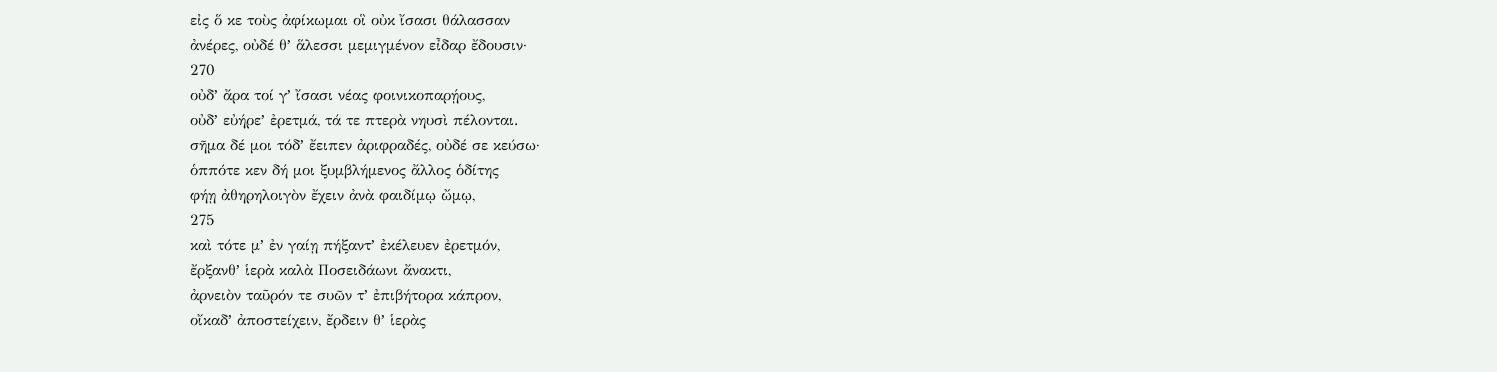εἰς ὅ κε τοὺς ἀφίκωμαι οἳ οὐκ ἴσασι θάλασσαν
ἀνέρες, οὐδέ θʼ ἅλεσσι μεμιγμένον εἶδαρ ἔδουσιν·
270
οὐδʼ ἄρα τοί γʼ ἴσασι νέας φοινικοπαρῄους,
οὐδʼ εὐήρεʼ ἐρετμά, τά τε πτερὰ νηυσὶ πέλονται.
σῆμα δέ μοι τόδʼ ἔειπεν ἀριφραδές, οὐδέ σε κεύσω·
ὁππότε κεν δή μοι ξυμβλήμενος ἄλλος ὁδίτης
φήῃ ἀθηρηλοιγὸν ἔχειν ἀνὰ φαιδίμῳ ὤμῳ,
275
καὶ τότε μʼ ἐν γαίῃ πήξαντʼ ἐκέλευεν ἐρετμόν,
ἔρξανθʼ ἱερὰ καλὰ Ποσειδάωνι ἄνακτι,
ἀρνειὸν ταῦρόν τε συῶν τʼ ἐπιβήτορα κάπρον,
οἴκαδʼ ἀποστείχειν, ἔρδειν θʼ ἱερὰς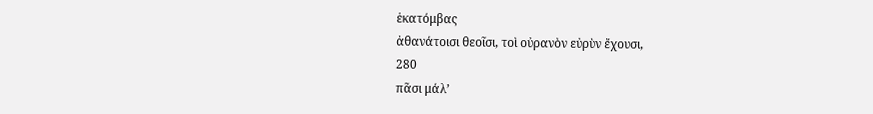ἑκατόμβας
ἀθανάτοισι θεοῖσι, τοὶ οὐρανὸν εὐρὺν ἔχουσι,
280
πᾶσι μάλʼ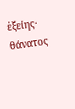ἑξείης· θάνατος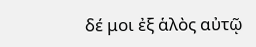δέ μοι ἐξ ἁλὸς αὐτῷ